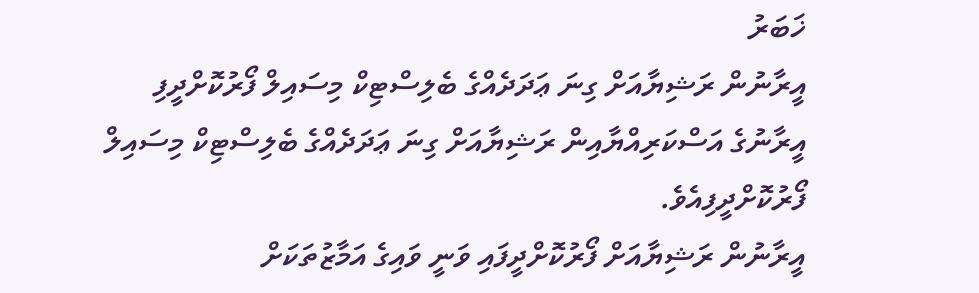ޚަބަރު
އީރާނުން ރަޝިޔާއަށް ގިނަ ޢަދަދެއްގެ ބެލިސްޓިކް މިސައިލް ފޯރުކޮށްދީފި
އީރާނުގެ އަސްކަރިއްޔާއިން ރަޝިޔާއަށް ގިނަ ޢަދަދެއްގެ ބެލިސްޓިކް މިސައިލް ފޯރުކޮށްދީފިއެވެ.
އީރާނުން ރަޝިޔާއަށް ފޯރުކޮށްދީފައި ވަނީ ވައިގެ އަމާޒުތަކަށް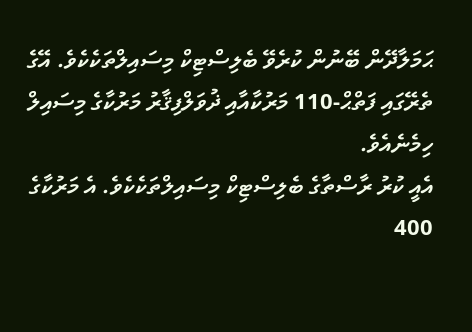ޙަމަލާދޭން ބޭނުން ކުރެވޭ ބެލިސްޓިކް މިސައިލްތަކެކެވެ. އޭގެ ތެރޭގައި ފަތްޙް-110 މަރުކާއާއި ޛުވަލްފިޤާރު މަރުކާގެ މިސައިލް ހިމެނެއެވެ.
އެއީ ކުރު ރާސްތާގެ ބެލިސްޓިކް މިސައިލްތަކެކެވެ. އެ މަރުކާގެ 400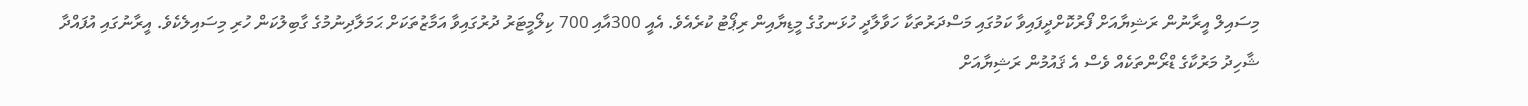މިސައިލް އީރާނުން ރަޝިޔާއަށް ފޯރުކޮށްދީފައިވާ ކަމުގައި މަސްދަރުތަކާ ހަވާލާދީ ހުޅަނގުގެ މީޑިޔާއިން ރިޕޯޓު ކުރެއެވެ. އެއީ 300އާއި 700 ކިލޯމީޓަރު ދުރުގައިވާ އަމާޒުތަކަށް ޙަމަލާދިނުމުގެ ގާބިލުކަން ހުރި މިސައިލެކެވެ. އީރާނުގައި އުފައްދާ ޝާހިދު މަރުކާގެ ޑްރޯންތަކެއް ވެސް އެ ޤައުމުން ރަޝިޔާއަށް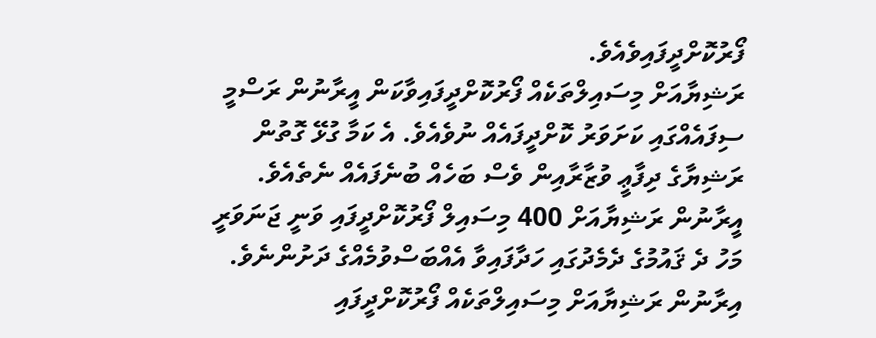ފޯރުކޮށްދީފައިވެއެވެ.
ރަޝިޔާއަށް މިސައިލްތަކެއް ފޯރުކޮށްދީފައިވާކަން އީރާނުން ރަސްމީ ސިފައެއްގައި ކަށަވަރު ކޮށްދީފައެއް ނުވެއެވެ. އެ ކަމާ ގުޅޭ ގޮތުން ރަޝިޔާގެ ދިފާޢީ ވުޒާރާއިން ވެސް ބަހެއް ބުނެފައެއް ނެތެއެވެ. އީރާނުން ރަޝިޔާއަށް 400 މިސައިލް ފޯރުކޮށްދީފައި ވަނީ ޖަނަވަރީ މަހު ދެ ޤައުމުގެ ދެމެދުގައި ހަދާފައިވާ އެއްބަސްވުމެއްގެ ދަށުންނެވެ.
އިރާނުން ރަޝިޔާއަށް މިސައިލްތަކެއް ފޯރުކޮށްދީފައި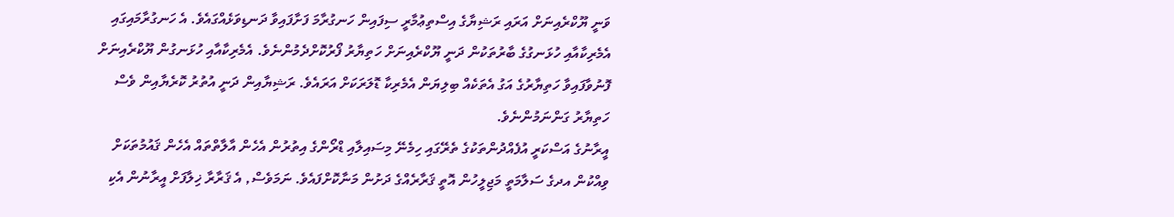ވަނީ ޔޫކްރެއިނަށް އަރައި ރަޝިޔާގެ އިސްތިޢުމާރީ ސިފައިން ހަނގުރާމަ ފަށާފައިވާ ދަނޑިވަޅެއްގައެވެ. އެ ހަނގުރާމައިގައި އެމެރިކާއާއި ހުޅަނގުގެ ބާރުތަކުން ދަނީ ޔޫކްރެއިނަށް ހަތިޔާރު ފޯރުކޮށްދެމުންނެވެ. އެމެރިކާއާއި ހުޅަނގުން ޔޫކްރެއިނަށް ފޮނުވާފައިވާ ހަތިޔާރުގެ އަގު އެތަކެއް ބިލިޔަން އެމެރިކާ ޑޮލަރަކަށް އަރައެވެ. ރަޝިޔާއިން ދަނީ އުތުރު ކޮރެޔާއިން ވެސް ހަތިޔާރު ގަންނަމުންނެވެ.
އީރާނުގެ އަސްކަރީ އުފެއްދުންތަކުގެ ތެރޭގައި ހިމެނޭ މިސައިލާއި ޑްރޯންގެ އިތުރުން އެހެން އާލާތްތައް އެހެން ޤައުމުތަކަށް ވިއްކުން އދގެ ސަލާމަތީ މަޖިލީހުން އޮތީ ޤަރާރެއްގެ ދަށުން މަނާކޮށްފައެވެ. ނަމަވެސް, އެ ޤަރާރާ ޚިލާފަށް އީރާނުން އެކި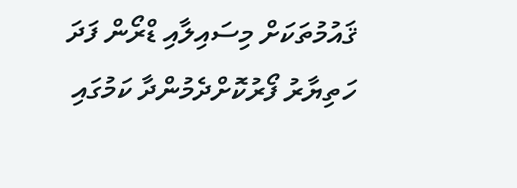ޤައުމުތަކަށް މިސައިލާއި ޑްރޯން ފަދަ ހަތިޔާރު ފޯރުކޮށްދެމުންދާ ކަމުގައި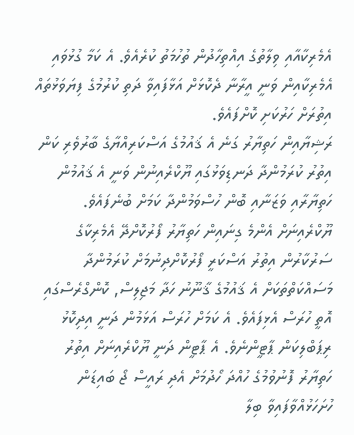އެމެރިކާއާއި ވިލާތުގެ އިއްތިހާދުން ތުހުމަތު ކުރެއެވެ. އެ ކަމާ ގުޅުވައި އެމެރިކާއިން ވަނީ އީރާނާ ދެކޮޅަށް އަޅާފައިވާ ދަތި ކުރުމުގެ ފިޔަވަޅުތައް އިތުރަށް ހަރުކަށި ކޮށްފައެވެ.
ރަޝިޔާއިން ހަތިޔާރު ގަނެ އެ ޤައުމުގެ އަސްކަރިއްޔާގެ ބާރުވެރި ކަން އިތުރު ކުރަމުންދާ ދަނޑިވަޅުގައި ޔޫކްރެއިނުން ވަނީ އެ ޤައުމުން ހަތިޔާރާއި ވަޒަނާއި ބޮން ހުސްވަމުންދާ ކަމަށް ބުނެފައެވެ. ޔޫކްރެއިނަށް އެންމެ ގިނައިން ހަތިޔާރު ފޯރުކޮށްދޭ އެމެރިކާގެ ސަރުކާރުން އިތުރު އަސްކަރީ ފޯރުކޮށްދިނުމަށް ކުރަމުންދާ މަސައްކަތްތަކަށް އެ ޤައުމުގެ ޤާނޫނު ހަދާ މަޖިލިސް, ކޮންގްރެސްގައި އޮތީ ހުރަސް އެޅިފައެވެ. އެ ކަމަށް ހުރަސް އަޅަމުން ދަނީ އިދިކޮޅު ރިޕަބްލިކަން ޕާޓީންނެވެ. އެ ޕާޓީން ދަނީ ޔޫކްރެއިނަށް އިތުރު ހަތިޔާރު ފޮނުވުމުގެ ހުއްދަ ހޯދުމަށް އެދި ރައީސް ޖޯ ބައިޑަން ހުށަހަޅުއްވާފައިވާ ބިލާ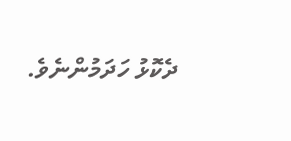ދެކޮޅު ހަދަމުންނެވެ.